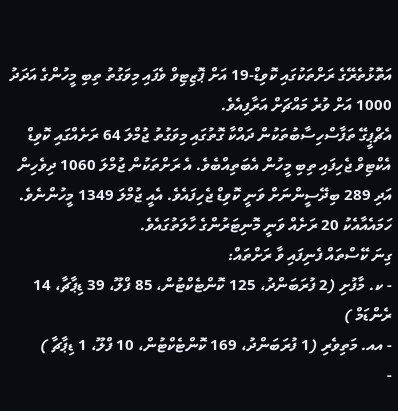އަތޮޅުތެރޭގެ ރަށްތަކުގައި ކޮވިޑް-19 އަށް ޕޮޒިޓިވް ވެފައި މިވަގުތު ތިބި މީހުންގެ އަދަދު 1000 އަށް ވުރެ މައްޗަށް އަރާފިއެވެ.
އެޗްޕީގޭ ތަފާސްހިސާބުތަކުން ދައްކާ ގޮތުގައި މިވަގުތު ޖުމްލަ 64 ރަށެއްގައި ކޮވިޑް އެކްޓިވް ޖެހިފައި ތިބި މީހުން އެބަތިއްބެވެ. އެ ރަށްތަކުން ޖުމްލަ 1060 ދިވެހިން އަދި 289 ބިދޭސީންނަށް ވަނީ ކޮވިޑް ޖެހިފައެވެ. އެއީ ޖުމްލަ 1349 މީހުންނެވެ. ހަމައެއާއެކު 20 ރަށެއް ވަނީ މޮނިޓަރުންގެ ހާލަތުގައެވެ.
ގިނަ ކޭސްތައް ފެނިފައި ވާ ރަށްތައް:
- ކ. މާފުށި (2 ފުރަބަންދު، 125 ކޮންޓެކްޓުން، 85 ފްލޫ، 39 ޑިޕާޗާ، 14 ރެންޑަމް )
- އއ. މަތިވެރި (1 ފުރަބަންދު، 169 ކޮންޓެކްޓުން، 10 ފްލޫ، 1 ޑިޕާޗާ )
-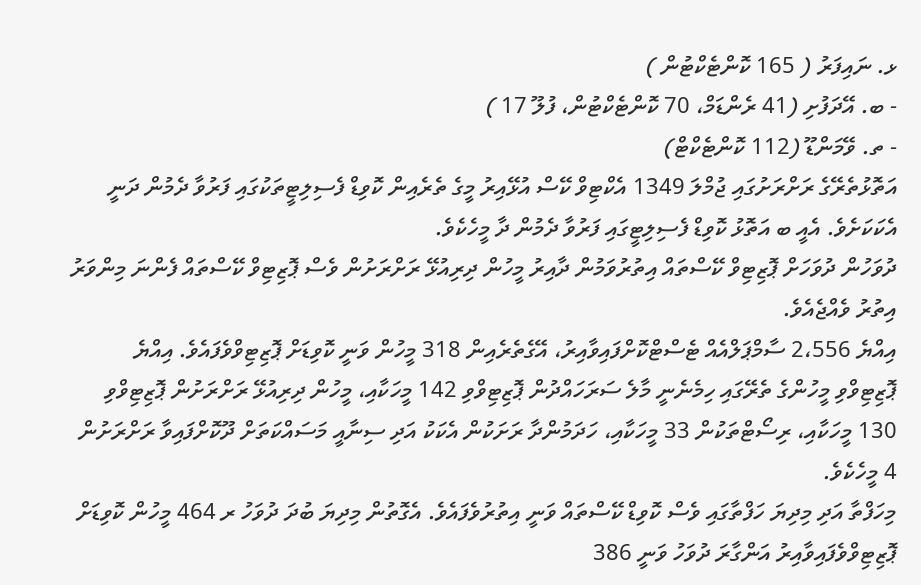ޅ. ނައިފަރު ( 165 ކޮންޓެކްޓުން )
- ބ. އޭދަފުށި (41 ރެންޑަމް، 70 ކޮންޓެކްޓުން، ފުލޫ 17 )
- ތ. ވޭމަންޑޫ (112 ކޮންޓެކްޓް)
އަތޮޅުތެރޭގެ ރަށްރަށުގައި ޖުމްލަ 1349 އެކްޓިވް ކޭސް އުޅޭއިރު މީގެ ތެރެއިން ކޮވިޑް ފެސިލިޓީތަކުގައި ފަރުވާ ދެމުން ދަނީ އެކަކަށެވެ. އެއީ ބ އަތޮޅު ކޮވިޑް ފެސިލިޓީގައި ފަރުވާ ދެމުން ދާ މީހެކެވެ.
ދުވަހުން ދުވަހަށް ޕޮޒިޓިވް ކޭސްތައް އިތުރުވަމުން ދާއިރު މީހުން ދިރިއުޅޭ ރަށްރަށުން ވެސް ޕޮޒިޓިވް ކޭސްތައް ފެންނަ މިންވަރު އިތުރު ވެއްޖެއެވެ.
އިއްޔެ 2،556 ސާމްޕަލްއެއް ޓެސްޓްކޮށްފައިވާއިރު، އޭގެތެރެއިން 318 މީހުން ވަނީ ކޮވިޑަށް ޕޮޒިޓިވްވެފައެވެ. އިއްޔެ ޕޮޒިޓިވްވި މީހުންގެ ތެރޭގައި ހިމެނެނީ މާލެ ސަރަހައްދުން ޕޮޒިޓިވްވި 142 މީހަކާއި، މީހުން ދިރިއުޅޭ ރަށްރަށުން ޕޮޒިޓިވްވި 130 މީހަކާއި، ރިސޯޓްތަކުން 33 މީހަކާއި، ހަދަމުންދާ ރަށަކުން އެކަކު އަދި ސިނާއީ މަސައްކަތަށް ދޫކޮށްފައިވާ ރަށްރަށުން 4 މީހެކެވެ.
މިހަފްތާ އަދި މިދިޔަ ހަފްތާގައި ވެސް ކޮވިޑް ކޭސްތައް ވަނީ އިތުރުވެފައެވެ. އެގޮތުން މިދިޔަ ބުދަ ދުވަހު ރ 464 މީހުން ކޮވިޑަށް ޕޮޒިޓިވްވެފައިވާއިރު އަންގާރަ ދުވަހު ވަނީ 386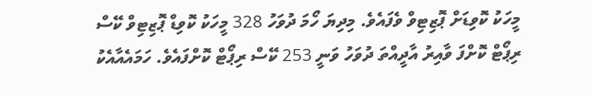މީހަކު ކޮވިޑަށް ޕޮޒިޓިވް ވެފައެވެ. މިދިޔަ ހޯމަ ދުވަހު 328 މީހަކު ކޮވިޑް ޕޮޒިޓިވް ކޭސް ރިޕޯޓް ކޮށްފަ ވާއިރު އާދީއްތަ ދުވަހު ވަނީ 253 ކޭސް ރިޕޯޓް ކޮށްފައެވެ. ހަމައެއާއެކު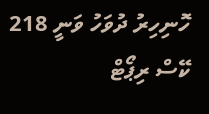ހޮނިހިރު ދުވަހު ވަނީ 218 ކޭސް ރިޕޯޓް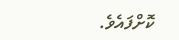ކޮށްފައެވެ.